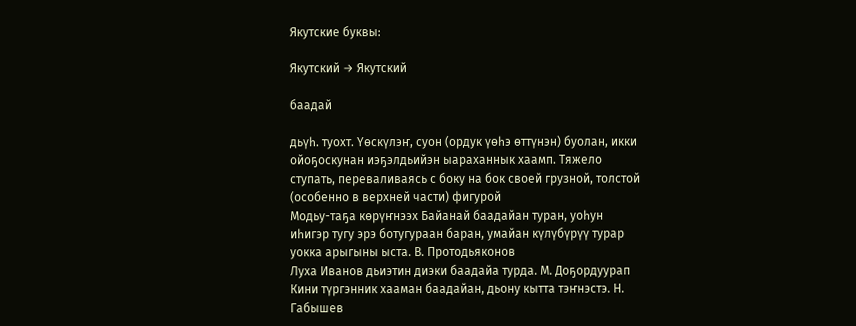Якутские буквы:

Якутский → Якутский

баадай

дьүһ. туохт. Үөскүлэҥ, суон (ордук үөһэ өттүнэн) буолан, икки ойоҕоскунан иэҕэлдьийэн ыараханнык хаамп. Тяжело ступать, переваливаясь с боку на бок своей грузной, толстой (особенно в верхней части) фигурой
Модьу-таҕа көрүҥнээх Байанай баадайан туран, уоһун иһигэр тугу эрэ ботугураан баран, умайан күлүбүрүү турар уокка арыгыны ыста. В. Протодьяконов
Луха Иванов дьиэтин диэки баадайа турда. М. Доҕордуурап
Кини түргэнник хааман баадайан, дьону кытта тэҥнэстэ. Н. Габышев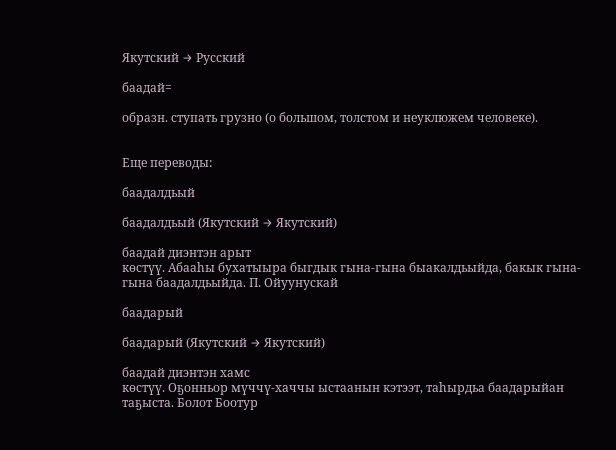Якутский → Русский

баадай=

образн. ступать грузно (о большом, толстом и неуклюжем человеке).


Еще переводы:

баадалдьый

баадалдьый (Якутский → Якутский)

баадай диэнтэн арыт
көстүү. Абааһы бухатыыра быгдык гына-гына быакалдьыйда, бакык гына-гына баадалдьыйда. П. Ойуунускай

баадарый

баадарый (Якутский → Якутский)

баадай диэнтэн хамс
көстүү. Оҕонньор мүччү-хаччы ыстаанын кэтээт, таһырдьа баадарыйан таҕыста. Болот Боотур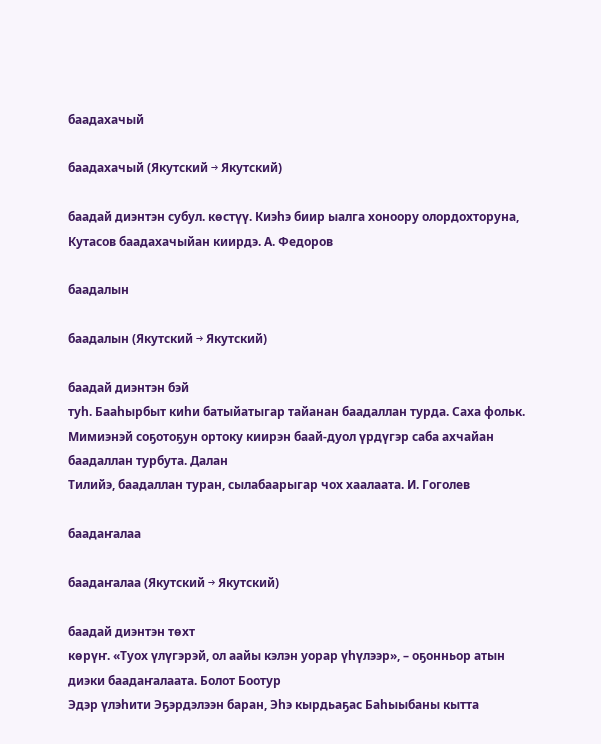баадахачый

баадахачый (Якутский → Якутский)

баадай диэнтэн субул. көстүү. Киэһэ биир ыалга хоноору олордохторуна, Кутасов баадахачыйан киирдэ. А. Федоров

баадалын

баадалын (Якутский → Якутский)

баадай диэнтэн бэй
туһ. Бааһырбыт киһи батыйатыгар тайанан баадаллан турда. Саха фольк. Мимиэнэй соҕотоҕун ортоку киирэн баай-дуол үрдүгэр саба ахчайан баадаллан турбута. Далан
Тилийэ, баадаллан туран, сылабаарыгар чох хаалаата. И. Гоголев

баадаҥалаа

баадаҥалаа (Якутский → Якутский)

баадай диэнтэн төхт
көрүҥ. «Туох үлүгэрэй, ол аайы кэлэн уорар үһүлээр», – оҕонньор атын диэки баадаҥалаата. Болот Боотур
Эдэр үлэһити Эҕэрдэлээн баран, Эһэ кырдьаҕас Баһыыбаны кытта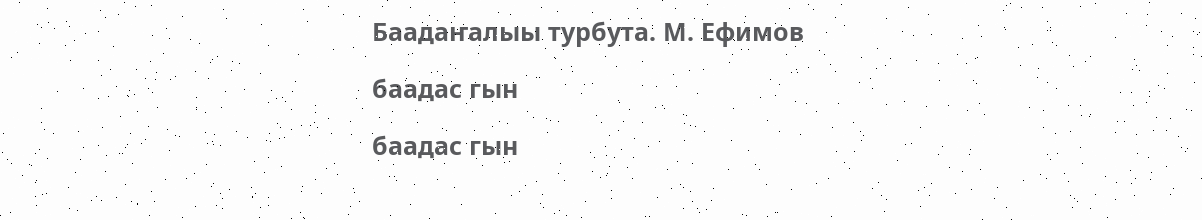Баадаҥалыы турбута. М. Ефимов

баадас гын

баадас гын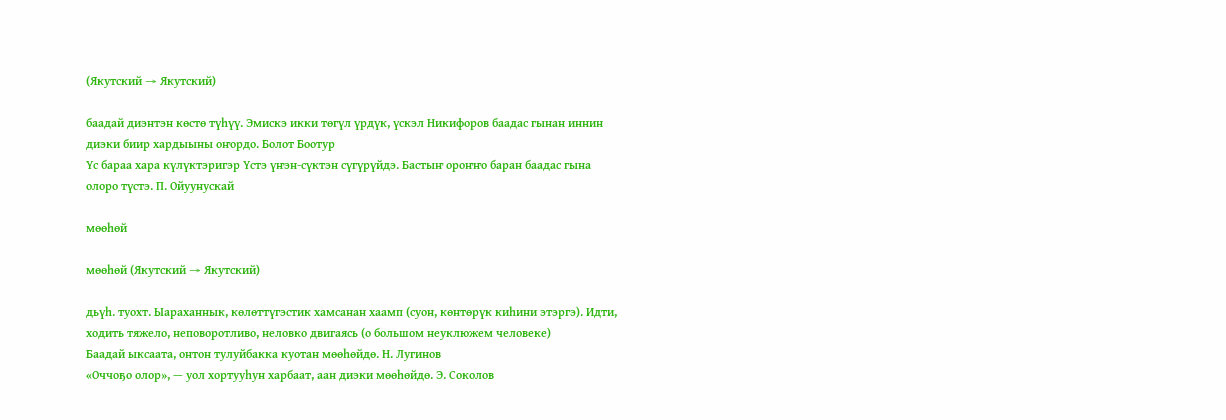(Якутский → Якутский)

баадай диэнтэн көстө түһүү. Эмискэ икки төгүл үрдүк, үскэл Никифоров баадас гынан иннин диэки биир хардыыны оҥордо. Болот Боотур
Үс бараа хара күлүктэригэр Үстэ үҥэн-сүктэн сүгүрүйдэ. Бастыҥ ороҥҥо баран баадас гына олоро түстэ. П. Ойуунускай

мөөһөй

мөөһөй (Якутский → Якутский)

дьүһ. туохт. Ыараханнык, көлөттүгэстик хамсанан хаамп (суон, көнтөрүк киһини этэргэ). Идти, ходить тяжело, неповоротливо, неловко двигаясь (о большом неуклюжем человеке)
Баадай ыксаата, онтон тулуйбакка куотан мөөһөйдө. Н. Лугинов
«Оччоҕо олор», — уол хортууһун харбаат, аан диэки мөөһөйдө. Э. Соколов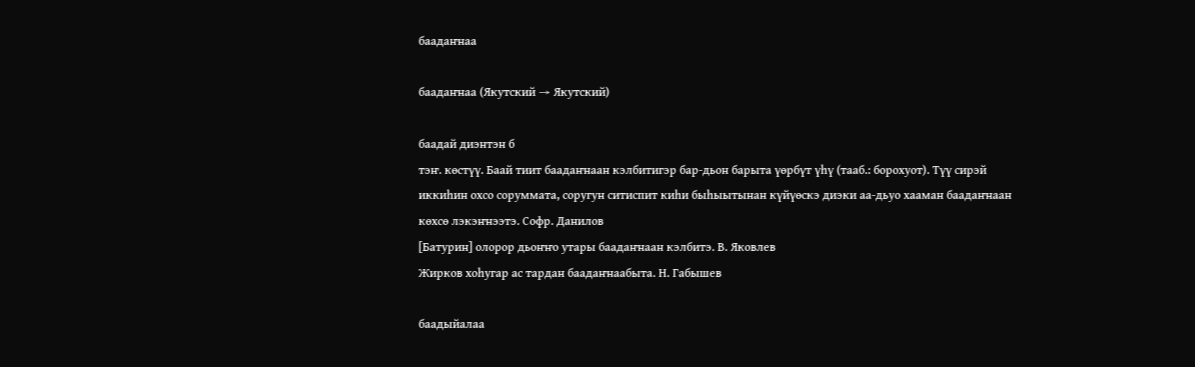баадаҥнаа

баадаҥнаа (Якутский → Якутский)

баадай диэнтэн б
тэҥ. көстүү. Баай тиит баадаҥнаан кэлбитигэр бар-дьон барыта үөрбүт үһү (тааб.: борохуот). Түү сирэй иккиһин охсо соруммата, соругун ситиспит киһи быһыытынан күйүөскэ диэки аа-дьуо хааман баадаҥнаан көхсө лэкэҥнээтэ. Софр. Данилов
[Батурин] олорор дьоҥҥо утары баадаҥнаан кэлбитэ. В. Яковлев
Жирков хоһугар ас тардан баадаҥнаабыта. Н. Габышев

баадыйалаа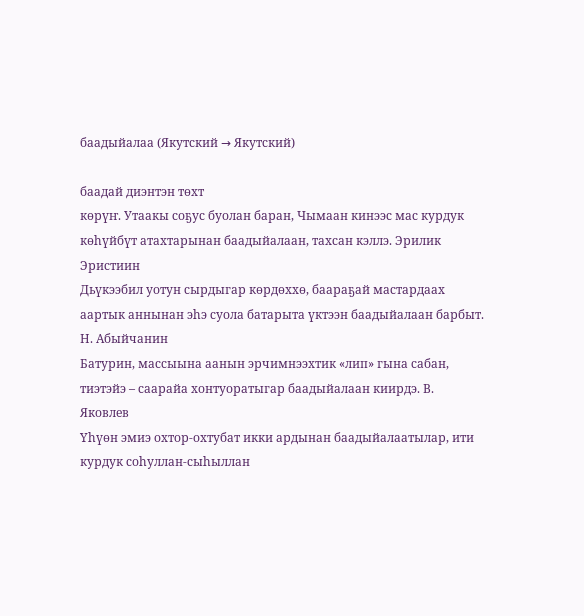баадыйалаа (Якутский → Якутский)

баадай диэнтэн төхт
көрүҥ. Утаакы соҕус буолан баран, Чымаан кинээс мас курдук көһүйбүт атахтарынан баадыйалаан, тахсан кэллэ. Эрилик Эристиин
Дьүкээбил уотун сырдыгар көрдөххө, баараҕай мастардаах аартык аннынан эһэ суола батарыта үктээн баадыйалаан барбыт. Н. Абыйчанин
Батурин, массыына аанын эрчимнээхтик «лип» гына сабан, тиэтэйэ – саарайа хонтуоратыгар баадыйалаан киирдэ. В. Яковлев
Үһүөн эмиэ охтор-охтубат икки ардынан баадыйалаатылар, ити курдук соһуллан-сыһыллан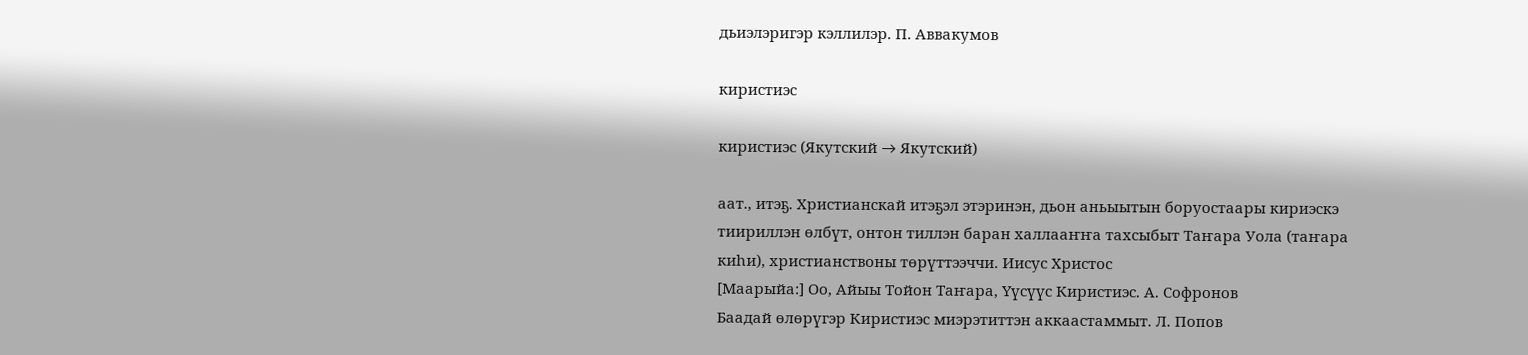дьиэлэригэр кэллилэр. П. Аввакумов

киристиэс

киристиэс (Якутский → Якутский)

аат., итэҕ. Христианскай итэҕэл этэринэн, дьон аньыытын боруостаары кириэскэ тиириллэн өлбүт, онтон тиллэн баран халлааҥҥа тахсыбыт Таҥара Уола (таҥара киһи), христианствоны төрүттээччи. Иисус Христос
[Маарыйа:] Оо, Айыы Тойон Таҥара, Үүсүүс Киристиэс. А. Софронов
Баадай өлөрүгэр Киристиэс миэрэтиттэн аккаастаммыт. Л. Попов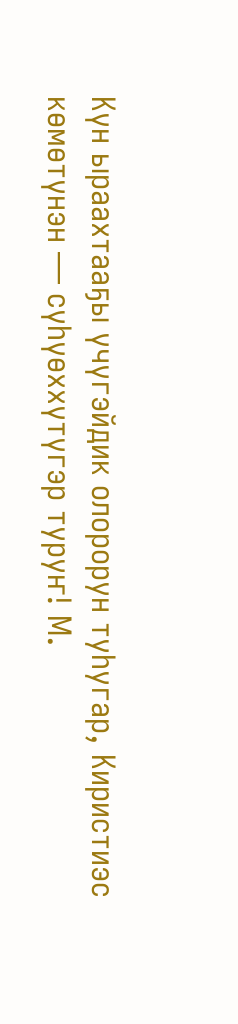Күн ыраахтааҕы үчүгэйдик олорорун туһугар, Киристиэс көмөтүнэн — сүһүөххүтүгэр туруҥ! М.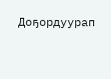Доҕордуурап